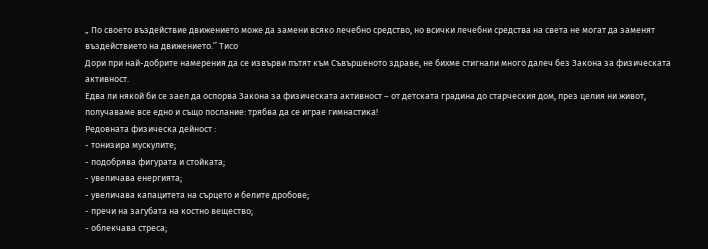„ По своето въздействие движението може да замени всяко лечебно средство, но всички лечебни средства на света не могат да заменят въздействието на движението.’’ Тисо
Дори при най-добрите намерения да се извърви пътят към Съвършеното здраве, не бихме стигнали много далеч без Закона за физическата активност.
Едва ли някой би се заел да оспорва Закона за физическата активност – от детската градина до старческия дом, през целия ни живот, получаваме все едно и също послание: трябва да се играе гимнастика!
Редовната физическа дейност :
- тонизира мускулите;
- подобрява фигурата и стойката;
- увеличава енергията;
- увеличава капацитета на сърцето и белите дробове;
- пречи на загубата на костно вещество;
- облекчава стреса;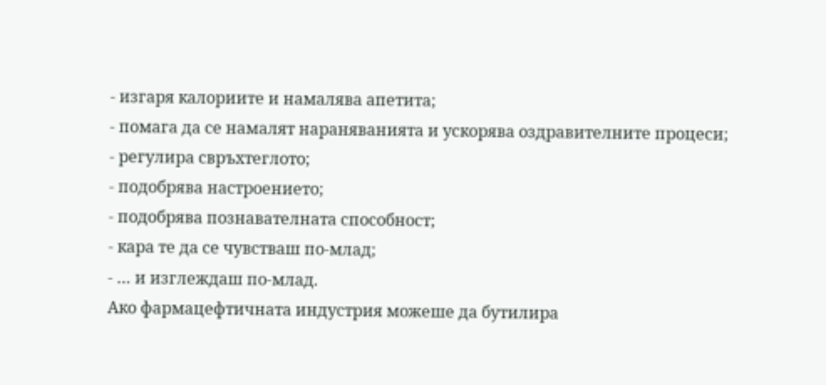- изгаря калориите и намалява апетита;
- помага да се намалят нараняванията и ускорява оздравителните процеси;
- регулира свръхтеглото;
- подобрява настроението;
- подобрява познавателната способност;
- кара те да се чувстваш по-млад;
- … и изглеждаш по-млад.
Ако фармацефтичната индустрия можеше да бутилира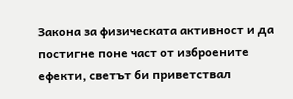Закона за физическата активност и да постигне поне част от изброените ефекти, светът би приветствал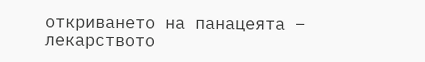откриването на панацеята – лекарството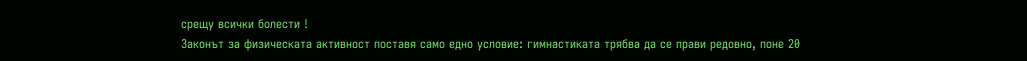срещу всички болести !
Законът за физическата активност поставя само едно условие: гимнастиката трябва да се прави редовно, поне 20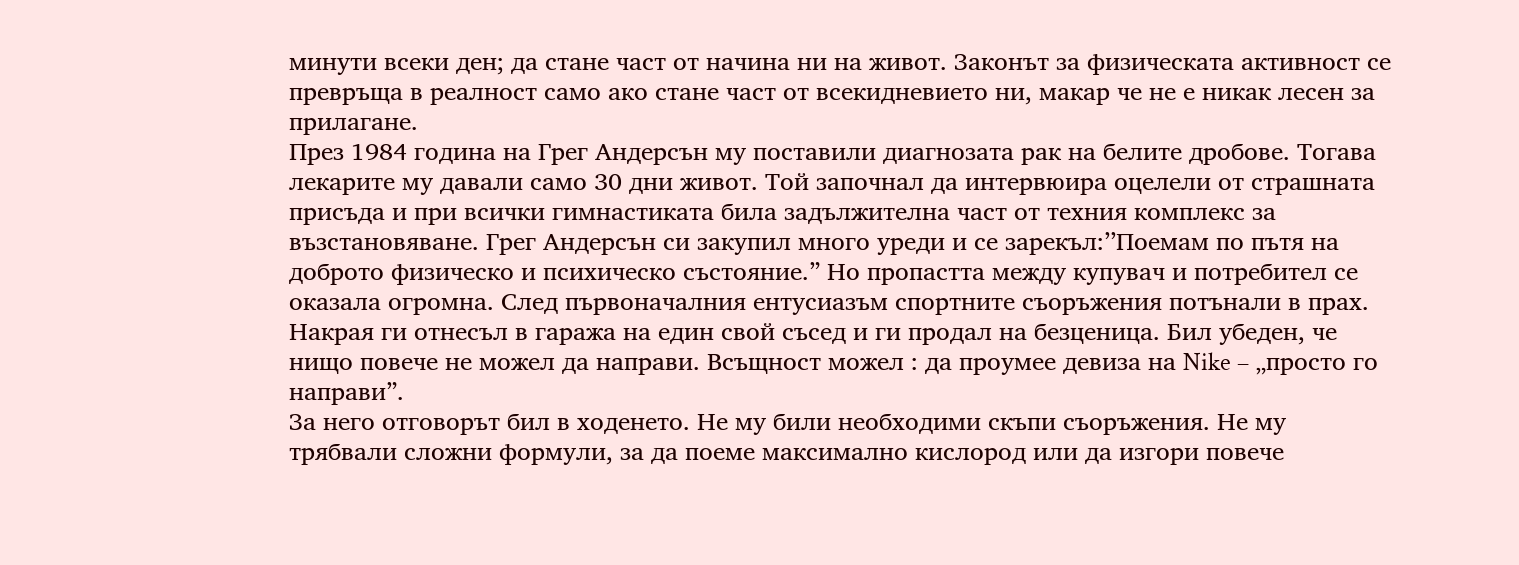минути всеки ден; да стане част от начина ни на живот. Законът за физическата активност се превръща в реалност само ако стане част от всекидневието ни, макар че не е никак лесен за прилагане.
През 1984 година на Грег Андерсън му поставили диагнозата рак на белите дробове. Тогава лекарите му давали само 30 дни живот. Той започнал да интервюира оцелели от страшната присъда и при всички гимнастиката била задължителна част от техния комплекс за възстановяване. Грег Андерсън си закупил много уреди и се зарекъл:’’Поемам по пътя на доброто физическо и психическо състояние.” Но пропастта между купувач и потребител се оказала огромна. След първоначалния ентусиазъм спортните съоръжения потънали в прах. Накрая ги отнесъл в гаража на един свой съсед и ги продал на безценица. Бил убеден, че нищо повече не можел да направи. Всъщност можел : да проумее девиза на Nike – „просто го направи”.
За него отговорът бил в ходенето. Не му били необходими скъпи съоръжения. Не му трябвали сложни формули, за да поеме максимално кислород или да изгори повече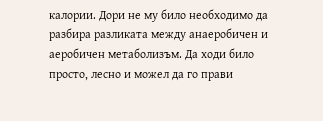калории. Дори не му било необходимо да разбира разликата между анаеробичен и аеробичен метаболизъм. Да ходи било просто, лесно и можел да го прави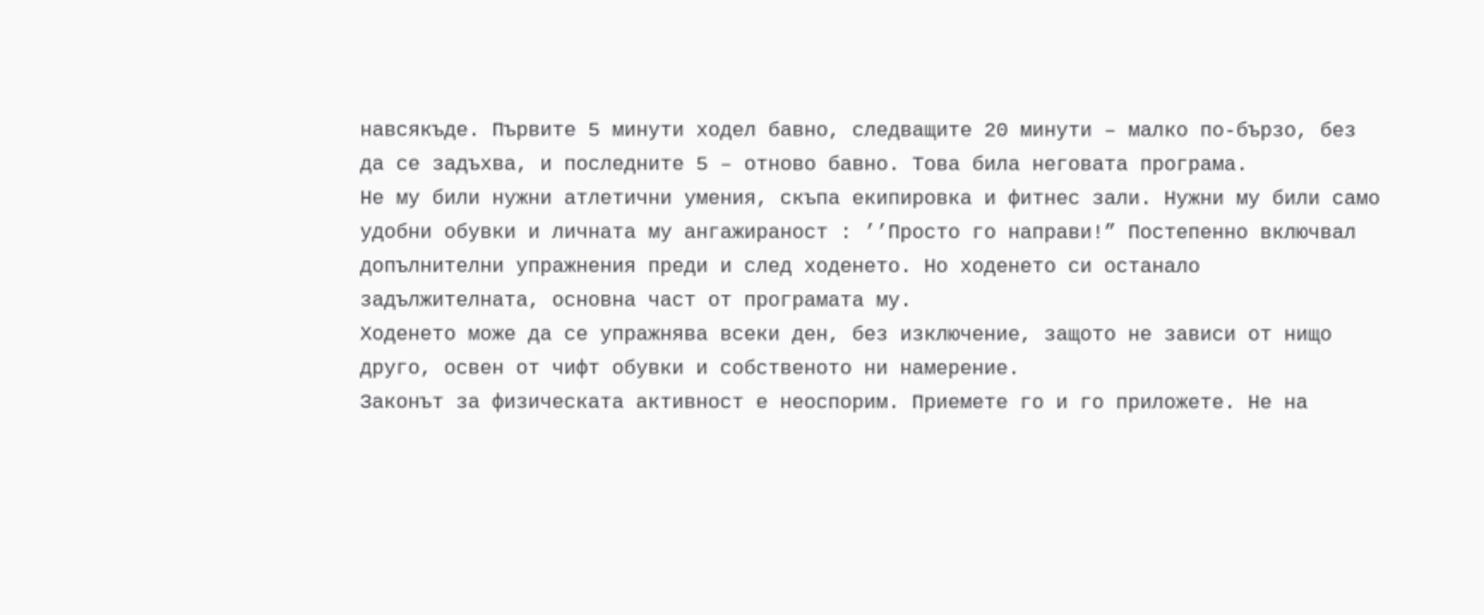навсякъде. Първите 5 минути ходел бавно, следващите 20 минути – малко по-бързо, без да се задъхва, и последните 5 – отново бавно. Това била неговата програма.
Не му били нужни атлетични умения, скъпа екипировка и фитнес зали. Нужни му били само удобни обувки и личната му ангажираност : ’’Просто го направи!” Постепенно включвал допълнителни упражнения преди и след ходенето. Но ходенето си останало задължителната, основна част от програмата му.
Ходенето може да се упражнява всеки ден, без изключение, защото не зависи от нищо друго, освен от чифт обувки и собственото ни намерение.
Законът за физическата активност е неоспорим. Приемете го и го приложете. Не на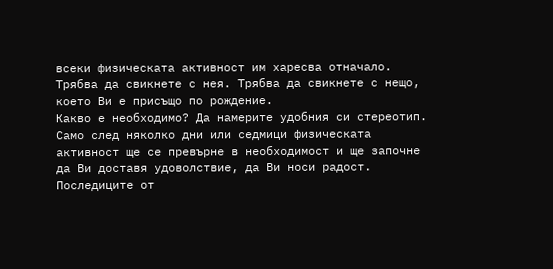всеки физическата активност им харесва отначало. Трябва да свикнете с нея. Трябва да свикнете с нещо, което Ви е присъщо по рождение.
Какво е необходимо? Да намерите удобния си стереотип. Само след няколко дни или седмици физическата активност ще се превърне в необходимост и ще започне да Ви доставя удоволствие, да Ви носи радост.
Последиците от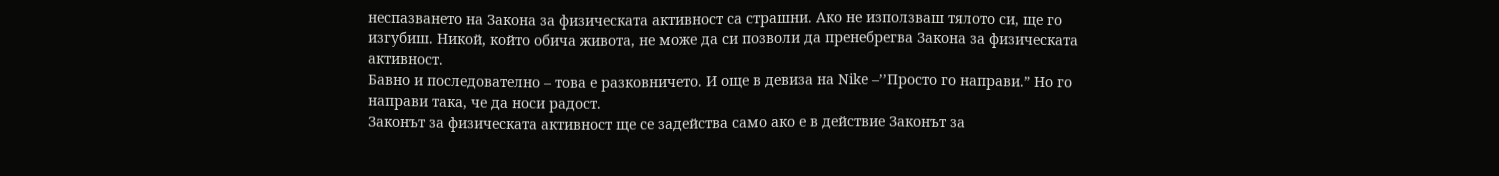неспазването на Закона за физическата активност са страшни. Ако не използваш тялото си, ще го изгубиш. Никой, който обича живота, не може да си позволи да пренебрегва Закона за физическата активност.
Бавно и последователно – това е разковничето. И още в девиза на Nike –’’Просто го направи.” Но го направи така, че да носи радост.
Законът за физическата активност ще се задейства само ако е в действие Законът за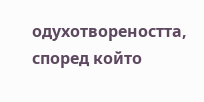одухотвореността, според който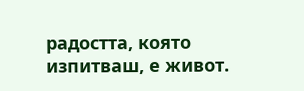радостта, която изпитваш, е живот.